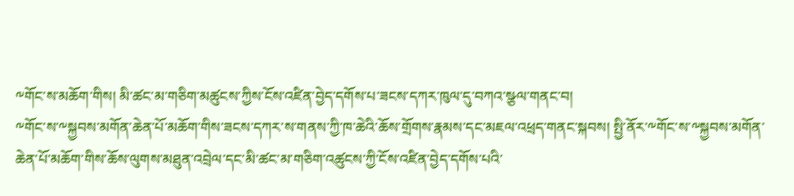༸གོང་ས་མཆོག་གིས། མི་ཚང་མ་གཅིག་མཚུངས་ཀྱིས་ངོས་འཛིན་བྱེད་དགོས་པ་ཟངས་དཀར་ཁུལ་དུ་བཀའ་སྩལ་གནང་བ།
༸གོང་ས་༸སྐྱབས་མགོན་ཆེན་པོ་མཆོག་གིས་ཟངས་དཀར་ས་གནས་ཀྱི་ཁ་ཆེའི་ཆོས་གྲོགས་རྣམས་དང་མཇལ་འཕྲད་གནང་སྐབས། སྤྱི་ནོར་༸གོང་ས་༸སྐྱབས་མགོན་ཆེན་པོ་མཆོག་གིས་ཆོས་ལུགས་མཐུན་འབྲེལ་དང་མི་ཚང་མ་གཅིག་འཚུངས་ཀྱི་ངོས་འཛིན་བྱེད་དགོས་པའི་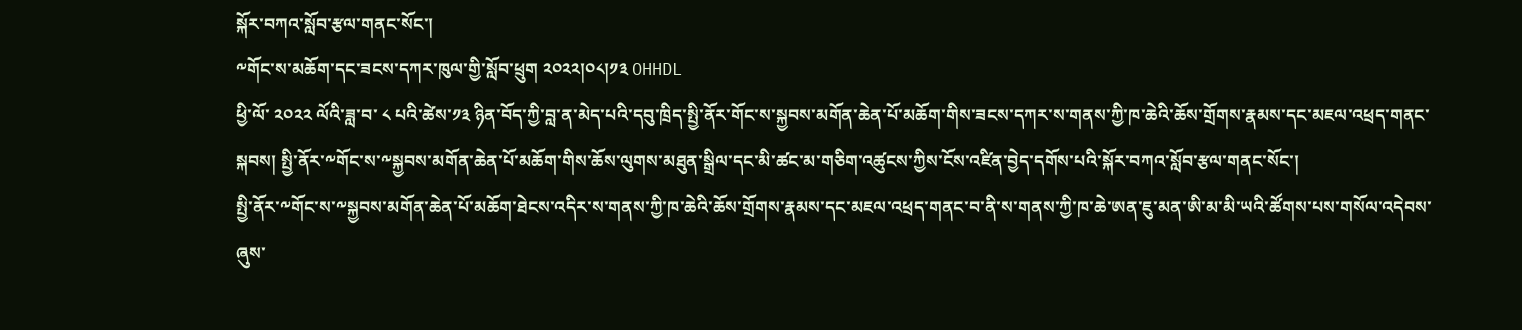སྐོར་བཀའ་སློབ་རྩལ་གནང་སོང་།
༸གོང་ས་མཆོག་དང་ཟངས་དཀར་ཁུལ་གྱི་སློབ་ཕྲུག ༢༠༢༢།༠༨།༡༣ OHHDL
ཕྱི་ལོ་ ༢༠༢༢ ལོའི་ཟླ་བ་ ༨ པའི་ཚེས་༡༣ ཉིན་བོད་ཀྱི་བླ་ན་མེད་པའི་དབུ་ཁྲིད་སྤྱི་ནོར་གོང་ས་སྐྱབས་མགོན་ཆེན་པོ་མཆོག་གིས་ཟངས་དཀར་ས་གནས་ཀྱི་ཁ་ཆེའི་ཆོས་གྲོགས་རྣམས་དང་མཇལ་འཕྲད་གནང་སྐབས། སྤྱི་ནོར་༸གོང་ས་༸སྐྱབས་མགོན་ཆེན་པོ་མཆོག་གིས་ཆོས་ལུགས་མཐུན་སྒྲིལ་དང་མི་ཚང་མ་གཅིག་འཚུངས་ཀྱིས་ངོས་འཛིན་བྱེད་དགོས་པའི་སྐོར་བཀའ་སློབ་རྩལ་གནང་སོང་།
སྤྱི་ནོར་༸གོང་ས་༸སྐྱབས་མགོན་ཆེན་པོ་མཆོག་ཐེངས་འདིར་ས་གནས་ཀྱི་ཁ་ཆེའི་ཆོས་གྲོགས་རྣམས་དང་མཇལ་འཕྲད་གནང་བ་ནི་ས་གནས་ཀྱི་ཁ་ཆེ་ཨན་ཇུ་མན་ཨི་མ་མི་ཡའི་ཚོགས་པས་གསོལ་འདེབས་ཞུས་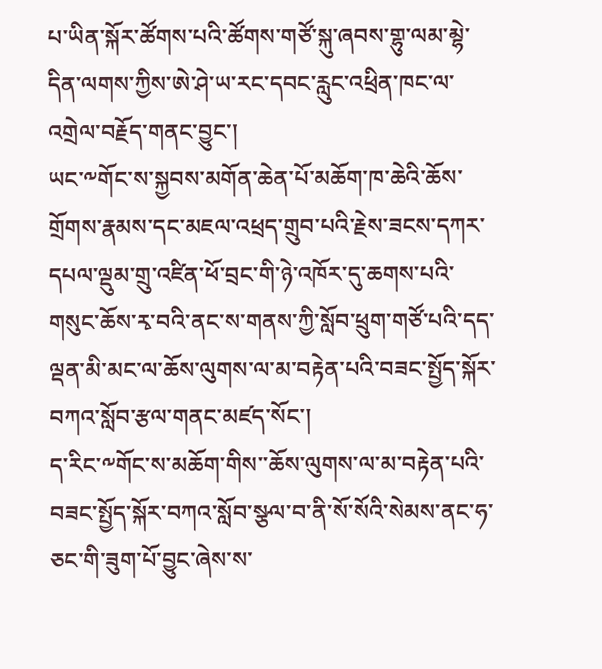པ་ཡིན་སྐོར་ཚོགས་པའི་ཚོགས་གཙོ་སྐུ་ཞབས་གྷུ་ལམ་མྷེ་དིན་ལགས་ཀྱིས་ཨེ་ཤེ་ཡ་རང་དབང་རླུང་འཕྲིན་ཁང་ལ་འགྲེལ་བརྗོད་གནང་བྱུང་།
ཡང་༸གོང་ས་སྐྱབས་མགོན་ཆེན་པོ་མཆོག་ཁ་ཆེའི་ཆོས་གྲོགས་རྣམས་དང་མཇལ་འཕྲད་གྲུབ་པའི་རྗེས་ཟངས་དཀར་དཔལ་ལྡུམ་གྲུ་འཛིན་ཕོ་བྲང་གི་ཉེ་འཁོར་དུ་ཆགས་པའི་གསུང་ཆོས་རྭ་བའི་ནང་ས་གནས་ཀྱི་སློབ་ཕྲུག་གཙོ་པའི་དད་ལྡན་མི་མང་ལ་ཆོས་ལུགས་ལ་མ་བརྟེན་པའི་བཟང་སྤྱོད་སྐོར་བཀའ་སློབ་རྩལ་གནང་མཛད་སོང་།
ད་རིང་༸གོང་ས་མཆོག་གིས་་ཆོས་ལུགས་ལ་མ་བརྟེན་པའི་བཟང་སྤྱོད་སྐོར་བཀའ་སློབ་སྩལ་བ་ནི་སོ་སོའི་སེམས་ནང་ཧ་ཅང་གི་ཟུག་པོ་བྱུང་ཞེས་ས་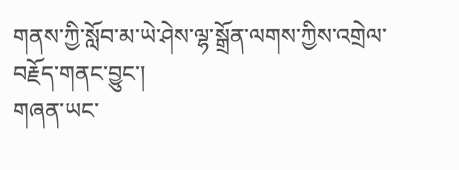གནས་ཀྱི་སློབ་མ་ཡེ་ཤེས་ལྷ་སྒྲོན་ལགས་ཀྱིས་འགྲེལ་བརྗོད་གནང་བྱུང་།
གཞན་ཡང་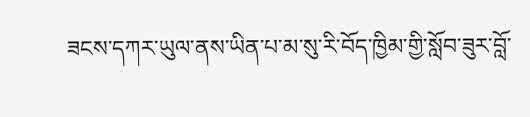ཟངས་དཀར་ཡུལ་ནས་ཡིན་པ་མ་སུ་རི་བོད་ཁྱིམ་གྱི་སློབ་ཟུར་བློ་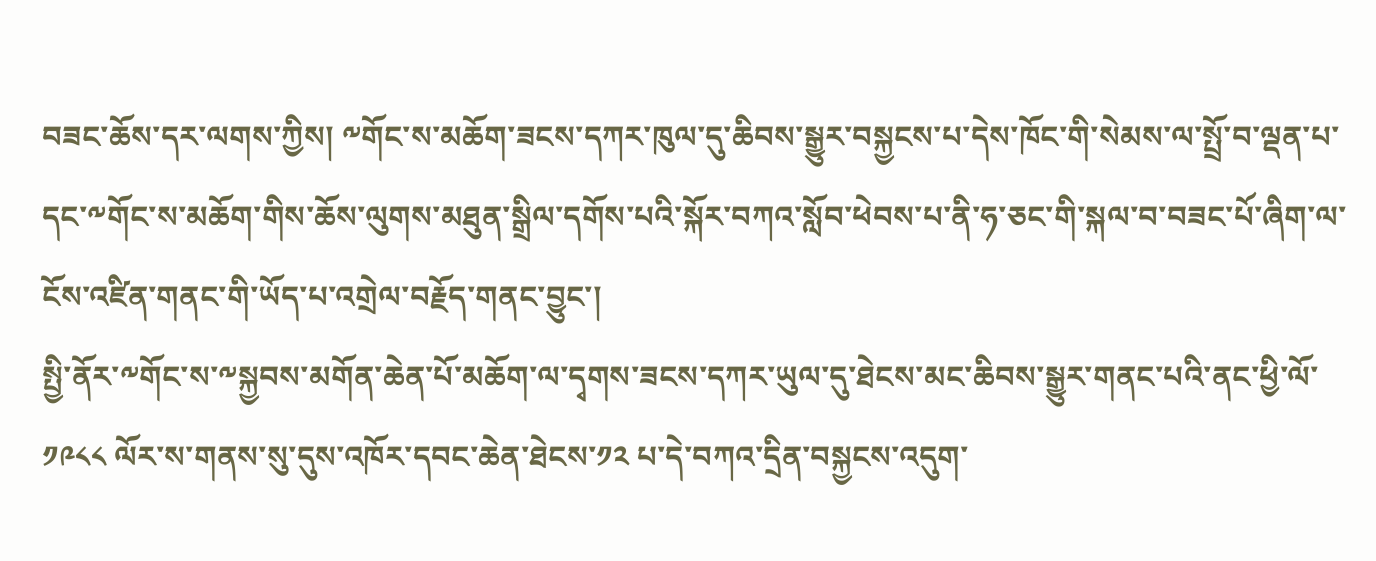བཟང་ཆོས་དར་ལགས་ཀྱིས། ༸གོང་ས་མཆོག་ཟངས་དཀར་ཁུལ་དུ་ཆིབས་སྒྱུར་བསྐྱངས་པ་དེས་ཁོང་གི་སེམས་ལ་སྤྲོ་བ་ལྡན་པ་དང་༸གོང་ས་མཆོག་གིས་ཆོས་ལུགས་མཐུན་སྒྲིལ་དགོས་པའི་སྐོར་བཀའ་སློབ་ཕེབས་པ་ནི་ཧ་ཅང་གི་སྐལ་བ་བཟང་པོ་ཞིག་ལ་ངོས་འཛིན་གནང་གི་ཡོད་པ་འགྲེལ་བརྗོད་གནང་བྱུང་།
སྤྱི་ནོར་༸གོང་ས་༸སྐྱབས་མགོན་ཆེན་པོ་མཆོག་ལ་དྭགས་ཟངས་དཀར་ཡུལ་དུ་ཐེངས་མང་ཆིབས་སྒྱུར་གནང་པའི་ནང་ཕྱི་ལོ་༡༩༨༨ ལོར་ས་གནས་སུ་དུས་འཁོར་དབང་ཆེན་ཐེངས་༡༢ པ་དེ་བཀའ་དྲིན་བསྐྱངས་འདུག་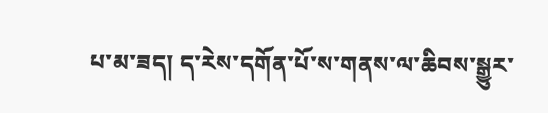པ་མ་ཟད། ད་རེས་དགོན་པོ་ས་གནས་ལ་ཆིབས་སྒྱུར་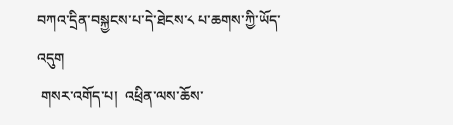བཀའ་དྲིན་བསྐྱངས་པ་དེ་ཐེངས་༨ པ་ཆགས་ཀྱི་ཡོད་འདུག
 གསར་འགོད་པ།  འཕྲིན་ལས་ཆོས་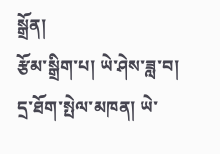སྒྲོན།
རྩོམ་སྒྲིག་པ། ཡེ་ཤེས་ཟླ་བ།
དྲ་ཐོག་སྤེལ་མཁན། ཡེ་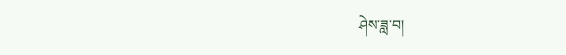ཤེས་ཟླ་བ།